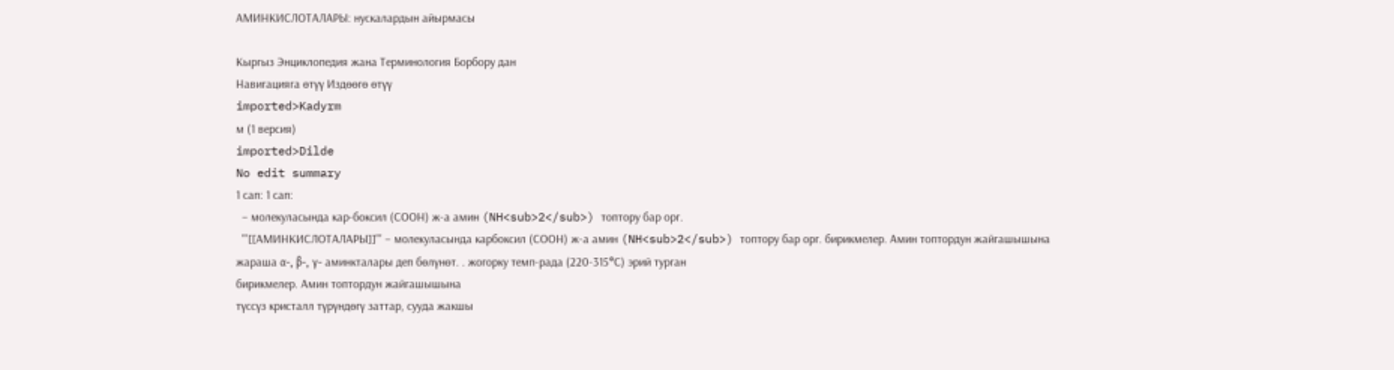АМИНКИСЛОТАЛАРЫ: нускалардын айырмасы

Кыргыз Энциклопедия жана Терминология Борбору дан
Навигацияга өтүү Издөөгө өтүү
imported>Kadyrm
м (1 версия)
imported>Dilde
No edit summary
1 сап: 1 сап:
  – молекуласында кар-боксил (СООН) ж-а амин (NH<sub>2</sub>) топтору бар орг.
  '''[[АМИНКИСЛОТАЛАРЫ]]''' – молекуласында карбоксил (СООН) ж-а амин (NH<sub>2</sub>) топтору бар орг. бирикмелер. Амин топтордун жайгашышына жараша α-, β-, γ- аминкталары деп бөлүнөт. . жогорку темп-рада (220-315°С) эрий турган
бирикмелер. Амин топтордун жайгашышына
түссүз кристалл түрүндөгү заттар, сууда жакшы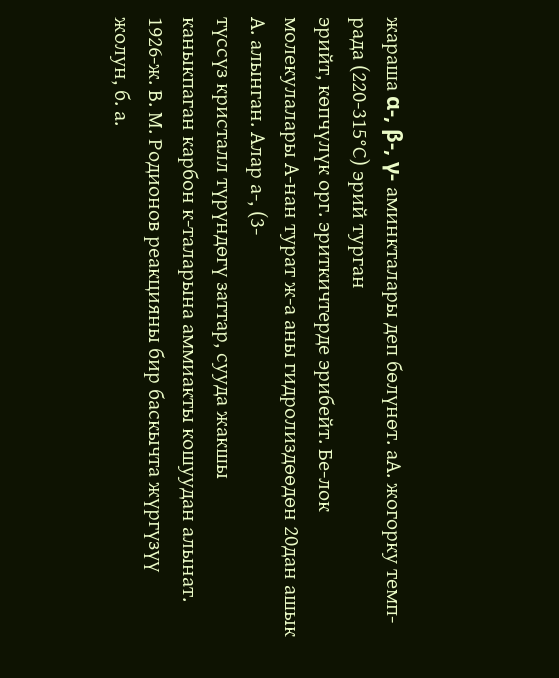жараша α-, β-, γ- аминкталары деп бөлүнөт. аА. жогорку темп-рада (220-315°С) эрий турган
эрийт, көпчүлүк орг. эриткичтерде эрибейт. Бе-лок молекулалары А-нан турат ж-а аны гидролиздөөдөн 20дан ашык А. алынган. Алар а-, (3-
түссүз кристалл түрүндөгү заттар, сууда жакшы
каныкпаган карбон к-таларына аммиакты кошуудан алынат. 1926-ж. В. М. Родионов реакцияны бир баскычта жүргүзүү жолун, б. а.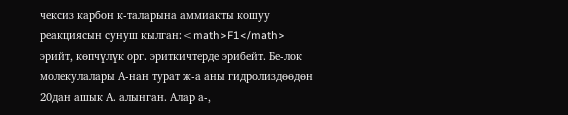чексиз карбон к-таларына аммиакты кошуу реакциясын сунуш кылган:<math>F1</math>
эрийт, көпчүлүк орг. эриткичтерде эрибейт. Бе-лок молекулалары А-нан турат ж-а аны гидролиздөөдөн 20дан ашык А. алынган. Алар а-,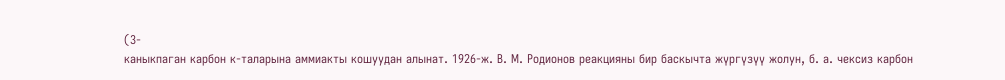(3-
каныкпаган карбон к-таларына аммиакты кошуудан алынат. 1926-ж. В. М. Родионов реакцияны бир баскычта жүргүзүү жолун, б. а. чексиз карбон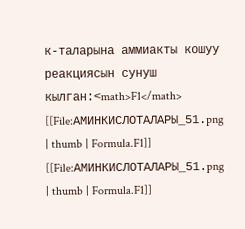к-таларына аммиакты кошуу реакциясын сунуш кылган:<math>F1</math>
[[File:АМИНКИСЛОТАЛАРЫ_51.png | thumb | Formula.F1]]
[[File:АМИНКИСЛОТАЛАРЫ_51.png | thumb | Formula.F1]]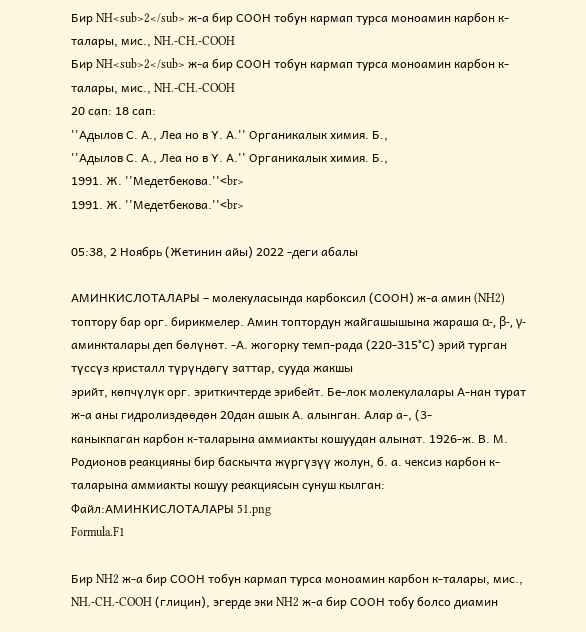Бир NH<sub>2</sub> ж-а бир СООН тобун кармап турса моноамин карбон к-талары, мис., NH.-CH.-COOH
Бир NH<sub>2</sub> ж-а бир СООН тобун кармап турса моноамин карбон к-талары, мис., NH.-CH.-COOH
20 сап: 18 сап:
''Адылов С. А., Леа но в Ү. А.'' Органикалык химия. Б.,
''Адылов С. А., Леа но в Ү. А.'' Органикалык химия. Б.,
1991. Ж. ''Медетбекова.''<br>
1991. Ж. ''Медетбекова.''<br>

05:38, 2 Ноябрь (Жетинин айы) 2022 -деги абалы

АМИНКИСЛОТАЛАРЫ – молекуласында карбоксил (СООН) ж-а амин (NH2) топтору бар орг. бирикмелер. Амин топтордун жайгашышына жараша α-, β-, γ- аминкталары деп бөлүнөт. -А. жогорку темп-рада (220-315°С) эрий турган
түссүз кристалл түрүндөгү заттар, сууда жакшы
эрийт, көпчүлүк орг. эриткичтерде эрибейт. Бе-лок молекулалары А-нан турат ж-а аны гидролиздөөдөн 20дан ашык А. алынган. Алар а-, (3-
каныкпаган карбон к-таларына аммиакты кошуудан алынат. 1926-ж. В. М. Родионов реакцияны бир баскычта жүргүзүү жолун, б. а. чексиз карбон к-таларына аммиакты кошуу реакциясын сунуш кылган:
Файл:АМИНКИСЛОТАЛАРЫ 51.png
Formula.F1

Бир NH2 ж-а бир СООН тобун кармап турса моноамин карбон к-талары, мис., NH.-CH.-COOH (глицин), эгерде эки NH2 ж-а бир СООН тобу болсо диамин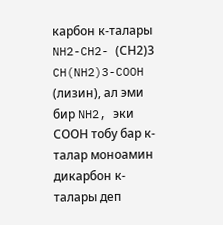карбон к-талары NH2-CH2- (СН2)3 CH(NH2)3-COOH (лизин), ал эми бир NH2, эки СООН тобу бар к-талар моноамин дикарбон к-талары деп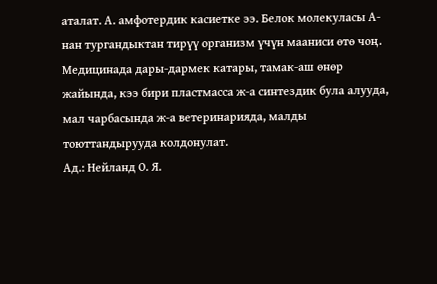аталат. А. амфотердик касиетке ээ. Белок молекуласы А-нан тургандыктан тирүү организм үчүн мааниси өтө чоң. Медицинада дары-дармек катары, тамак-аш өнөр жайында, кээ бири пластмасса ж-а синтездик була алууда, мал чарбасында ж-а ветеринарияда, малды тоюттандырууда колдонулат.
Ад.: Нейланд О. Я.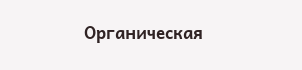Органическая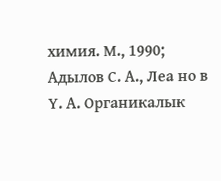химия. М., 1990; Адылов С. А., Леа но в Ү. А. Органикалык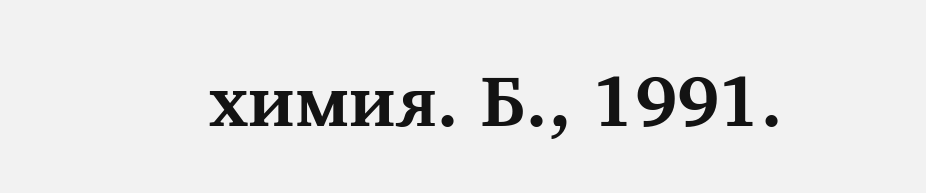химия. Б., 1991.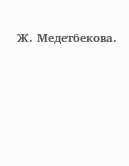Ж. Медетбекова.